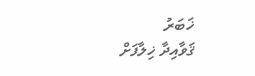ޚަބަރު
ޤަވާއިދާ ޚިލާފަށް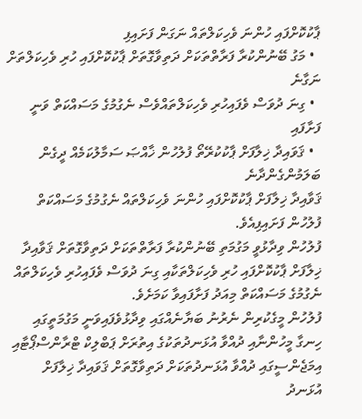ޕާކުކޮށްފައި ހުންނަ ވެހިކަލްތައް ނަގަން ފަށައިފި
  • މަގު ބޭނުންކުރާ ފަރާތްތަކަށް ދަތިވާގޮތަށް ޕާކުކޮށްފައި ހުރި ވެހިކަލްތަށް ނަގާނެ
  • ގިނަ ދުވަސް ވެފައިހުރި ވެހިކަލްތައްވެސް ނެގުމުގެ މަސައްކަތް ވަނީ ފަށާފައި
  • ޤަވައިދާ ޚިލާފަށް ޕާކުކުރޭތޯ ފުލުހުން ޚާއްޞަ ސަމާލުކަމެއް ދީގެން ބަލަމުންގެންދާނެ
ޤަވާއިދާ ޚިލާފަށް ޕާކުކޮށްފައި ހުންނަ ވެހިކަލްތައް ނެގުމުގެ މަސައްކަތް ފުލުހުން ފަށައިފިއެވެ.
ފުލުހުން ވިދާޅުވީ މަގުމަތި ބޭނުންކުރާ ފަރާތްތަކަށް ދަތިވާގޮތަށް ޤަވާއިދާ ޚިލާފަށް ޕާކުކޮށްފައި ހުރި ވެހިކަލްތަކާއި ގިނަ ދުވަސް ވެފައިހުރި ވެހިކަލްތައް ނެގުމުގެ މަސައްކަތް މިއަދު ފަށާފައިވާ ކަމަށެވެ.
ފުލުހުން މީގެކުރިން ނެރުނު ބަޔާނެއްގައި ވިދާޅުވެފައިވަނީ މަގުމަތީގައި ހިނގާ މީހުންނާއި ދުއްވާ އުޅަނދުތަކުގެ އިތުރަށް ޕަބްލިކް ޓްރާންސްޕޯޓާއި އިމަޖެންސީގައި ދުއްވާ އުޅަނދުތަކަށް ދަތިވާގޮތަށް ޤަވައިދާ ޚިލާފަށް އުޅަނދު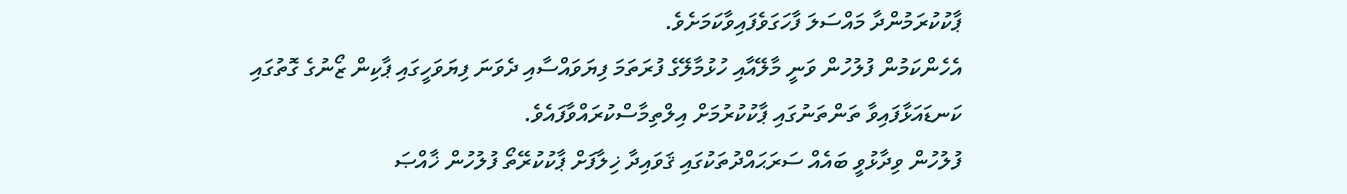ޕާކުކުރަމުންދާ މައްސަލަ ފާހަގަވެފައިވާކަމަށެވެ.
އެހެންކަމުން ފުލުހުން ވަނީ މާލޭއާއި ހުޅުމާލޭގެ ފުރަތަމަ ފިޔަވައްސާއި ދެވަނަ ފިޔަވަހީގައި ޕާކިން ޒޯނުގެ ގޮތުގައި ކަނޑައަޅާފައިވާ ތަންތަނުގައި ޕާކުކުރުމަށް އިލްތިމާސްކުރައްވާފައެވެ.
ފުލުހުން ވިދާޅުވީ ބައެއް ސަރަޙައްދުތަކުގައި ޤަވައިދާ ޚިލާފަށް ޕާކުކުރޭތޯ ފުލުހުން ޚާއްޞަ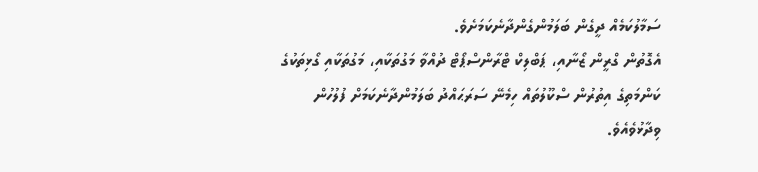ސަމާލުކަމެއް ދީގެން ބަލަމުންގެންދާނެކަމަށެވެ.
އެގޮތުން ގްރީން ޒޯނާއި، ޕަބްލިކް ޓްރާންސްޕޯޓް ދުއްވާ މަގުތަކާއި، މަގުތަކާއި ގޯޅިތަކުގެ ކަންމަތިގެ އިތުރުން ސްކޫލުތައް ހިމެނޭ ސަރަޙައްދު ބަލަމުންދާނެކަމަށް ފުލުހުން ވިދާޅުވެއެވެ.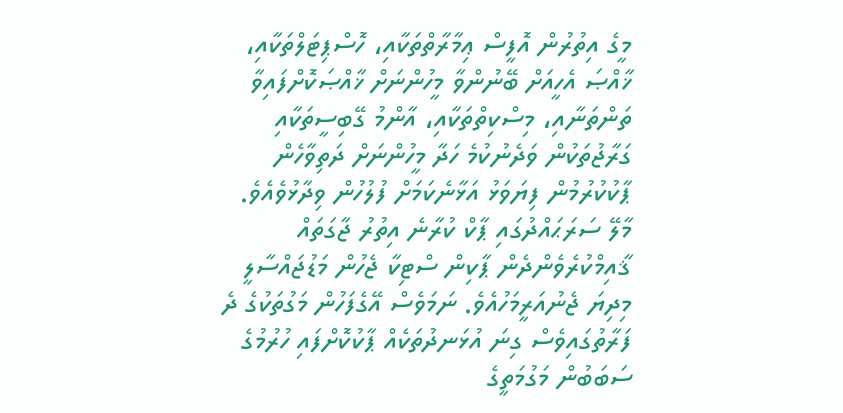މީގެ އިތުރުން އޮފީސް ޢިމާރާތްތަކާއި، ހޮސްޕިޓަލްތަކާއި، ޚާއްޞަ އެހީއަށް ބޭނުންވާ މީހުންނަށް ޚާއްޞަކޮށްފައިވާ ތަންތަނާއި، މިސްކިތްތަކާއި، އާންމު ގޭބިސީތަކާއި ގަރާޖުތަކުން ވަދެނުކުމެ ހަދާ މީހުންނަށް ދަތިވާހެން ޕާކުކުރުމުން ފިޔަވަޅު އަޅާނެކަމަށް ފުލުހުން ވިދާޅުވެއެވެ.
މާލޭ ސަރަޙައްދުގައި ޕާކް ކުރާނެ އިތުރު ޖާގަތައް ޤާއިމްކުރެވެންދެން ޕާކިން ސްޓިކާ ޖެހުން މަޑުޖައްސާލީ މިދިޔަ ޖެނުއަރީމަހުއެވެ. ނަމަވެސް އޭގެފަހުން މަގުތަކުގެ ދެ ފަރާތުގައިވެސް ގިނަ އުޅަނދުތަކެއް ޕާކުކޮށްފައި ހުރުމުގެ ސަބަބުން މަގުމަތީގެ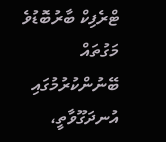ޓްރެފިކް ބާރުބޮޑުވެ މަގުތައް ބޭނުންކުރުމުގައި އުނދަގޫވާތީ،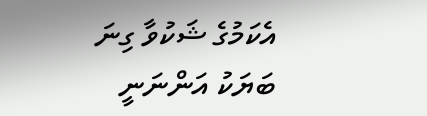އެކަމުގެ ޝަކުވާ ގިނަ ބަޔަކު އަންނަނީ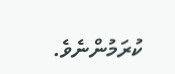ކުރަމުންނެވެ.